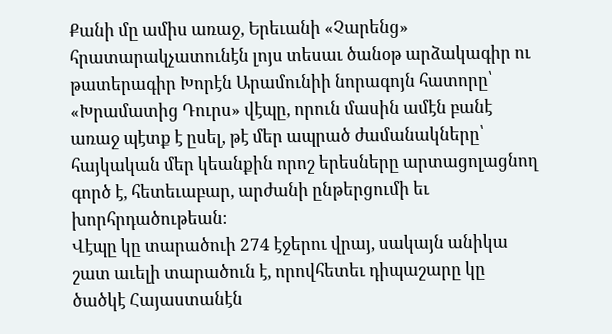Քանի մը ամիս առաջ, Երեւանի «Չարենց» հրատարակչատունէն լոյս տեսաւ ծանօթ արձակագիր ու թատերագիր Խորէն Արամունիի նորագոյն հատորը՝ «Խրամատից Դուրս» վէպը, որուն մասին ամէն բանէ առաջ պէտք է ըսել, թէ մեր ապրած ժամանակները՝ հայկական մեր կեանքին որոշ երեսները արտացոլացնող գործ է, հետեւաբար, արժանի ընթերցումի եւ խորհրդածութեան։
Վէպը կը տարածուի 274 էջերու վրայ, սակայն անիկա շատ աւելի տարածուն է, որովհետեւ դիպաշարը կը ծածկէ Հայաստանէն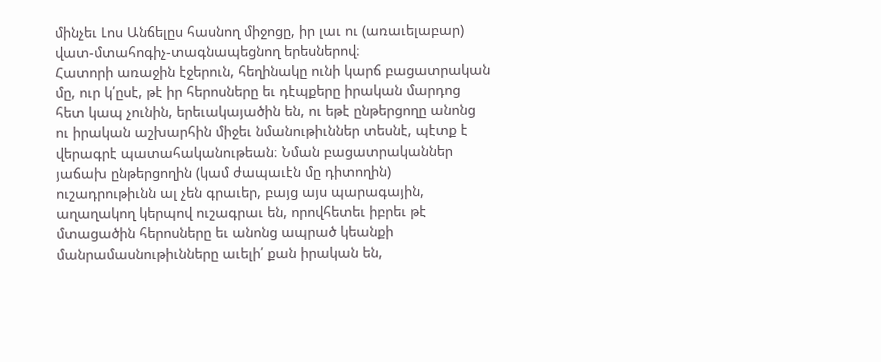մինչեւ Լոս Անճելըս հասնող միջոցը, իր լաւ ու (առաւելաբար) վատ-մտահոգիչ-տագնապեցնող երեսներով։
Հատորի առաջին էջերուն, հեղինակը ունի կարճ բացատրական մը, ուր կ՛ըսէ, թէ իր հերոսները եւ դէպքերը իրական մարդոց հետ կապ չունին, երեւակայածին են, ու եթէ ընթերցողը անոնց ու իրական աշխարհին միջեւ նմանութիւններ տեսնէ, պէտք է վերագրէ պատահականութեան։ Նման բացատրականներ յաճախ ընթերցողին (կամ ժապաւէն մը դիտողին) ուշադրութիւնն ալ չեն գրաւեր, բայց այս պարագային, աղաղակող կերպով ուշագրաւ են, որովհետեւ իբրեւ թէ մտացածին հերոսները եւ անոնց ապրած կեանքի մանրամասնութիւնները աւելի՛ քան իրական են,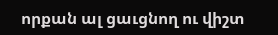որքան ալ ցաւցնող ու վիշտ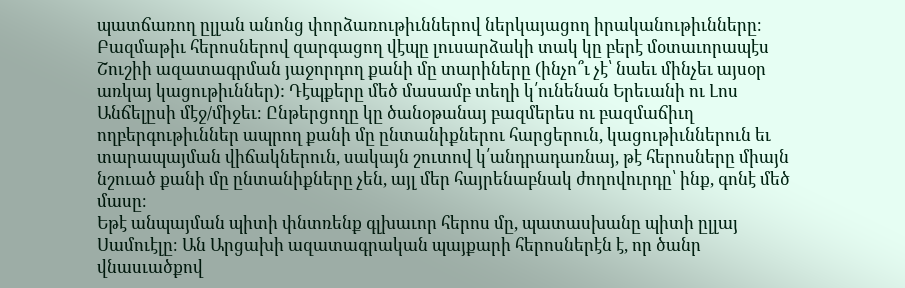պատճառող ըլլան անոնց փորձառութիւններով ներկայացող իրականութիւնները։
Բազմաթիւ հերոսներով զարգացող վէպը լուսարձակի տակ կը բերէ մօտաւորապէս Շուշիի ազատագրման յաջորդող քանի մը տարիները (ինչո՞ւ չէ՝ նաեւ մինչեւ այսօր առկայ կացութիւններ): Դէպքերը մեծ մասամբ տեղի կ՛ունենան Երեւանի ու Լոս Անճելըսի մէջ/միջեւ։ Ընթերցողը կը ծանօթանայ բազմերես ու բազմաճիւղ ողբերգութիւններ ապրող քանի մը ընտանիքներու հարցերուն, կացութիւններուն եւ տարապայման վիճակներուն, սակայն շուտով կ՛անդրադառնայ, թէ հերոսները միայն նշուած քանի մը ընտանիքները չեն, այլ մեր հայրենաբնակ ժողովուրդը՝ ինք, գոնէ մեծ մասը։
Եթէ անպայման պիտի փնտռենք գլխաւոր հերոս մը, պատասխանը պիտի ըլլայ Սամուէլը։ Ան Արցախի ազատագրական պայքարի հերոսներէն է, որ ծանր վնասւածքով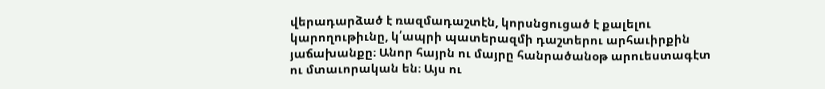վերադարձած է ռազմադաշտէն, կորսնցուցած է քալելու կարողութիւնը, կ՛ապրի պատերազմի դաշտերու արհաւիրքին յաճախանքը։ Անոր հայրն ու մայրը հանրածանօթ արուեստագէտ ու մտաւորական են։ Այս ու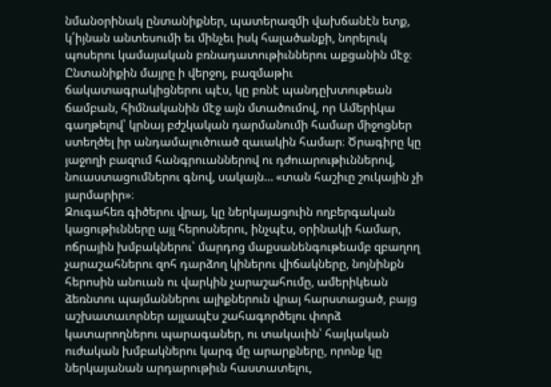նմանօրինակ ընտանիքներ, պատերազմի վախճանէն ետք, կ՛իյնան անտեսումի եւ մինչեւ իսկ հալածանքի, նորելուկ պոսերու կամայական բռնադատութիւններու աքցանին մէջ։ Ընտանիքին մայրը ի վերջոյ, բազմաթիւ ճակատագրակիցներու պէս, կը բռնէ պանդըխտութեան ճամբան, հիմնականին մէջ այն մտածումով, որ Ամերիկա գաղթելով՝ կրնայ բժշկական դարմանումի համար միջոցներ ստեղծել իր անդամալուծուած զաւակին համար։ Ծրագիրը կը յաջողի բազում հանգրուաններով ու դժուարութիւններով, նուաստացումներու գնով, սակայն… «տան հաշիւը շուկային չի յարմարիր»։
Զուգահեռ գիծերու վրայ, կը ներկայացուին ողբերգական կացութիւնները այլ հերոսներու, ինչպէս, օրինակի համար, ոճրային խմբակներու՝ մարդոց մաքսանենգութեամբ զբաղող չարաշահներու զոհ դարձող կիներու վիճակները, նոյնինքն հերոսին անուան ու վարկին չարաշահումը, ամերիկեան ձեռնտու պայմաններու ալիքներուն վրայ հարստացած, բայց աշխատաւորներ այլապէս շահագործելու փորձ կատարողներու պարագաներ, ու տակաւին՝ հայկական ուժական խմբակներու կարգ մը արարքները, որոնք կը ներկայանան արդարութիւն հաստատելու,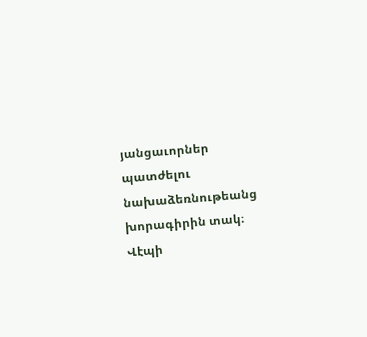յանցաւորներ պատժելու նախաձեռնութեանց խորագիրին տակ։
Վէպի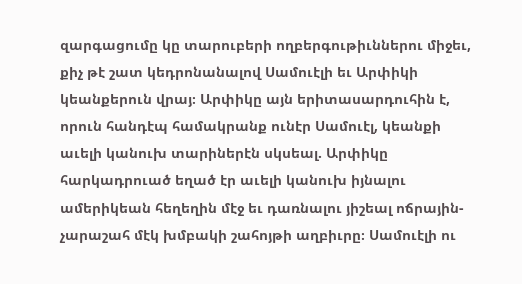զարգացումը կը տարուբերի ողբերգութիւններու միջեւ, քիչ թէ շատ կեդրոնանալով Սամուէլի եւ Արփիկի կեանքերուն վրայ։ Արփիկը այն երիտասարդուհին է, որուն հանդէպ համակրանք ունէր Սամուէլ, կեանքի աւելի կանուխ տարիներէն սկսեալ. Արփիկը հարկադրուած եղած էր աւելի կանուխ իյնալու ամերիկեան հեղեղին մէջ եւ դառնալու յիշեալ ոճրային-չարաշահ մէկ խմբակի շահոյթի աղբիւրը։ Սամուէլի ու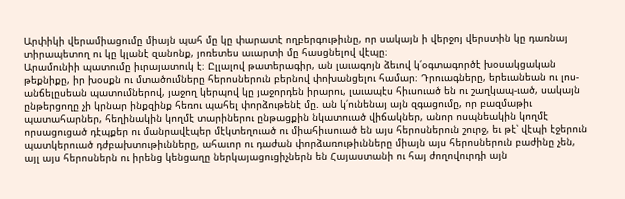Արփիկի վերամիացումը միայն պահ մը կը փարատէ ողբերգութիւնը, որ սակայն ի վերջոյ վերստին կը դառնայ տիրապետող ու կը կլանէ զանոնք, յոռետես աւարտի մը հասցնելով վէպը։
Արամունիի պատումը իւրայատուկ է։ Ըլլալով թատերագիր, ան լաւագոյն ձեւով կ՛օգտագործէ խօսակցական թեքնիքը, իր խօսքն ու մտածումները հերոսներուն բերնով փոխանցելու համար։ Դրուագները, երեւանեան ու լոս-անճելըսեան պատումներով, յաջող կերպով կը յաջորդեն իրարու, լաւապէս հիւսուած են ու շաղկապ-ւած, սակայն ընթերցողը չի կրնար ինքզինք հեռու պահել փորձութենէ մը. ան կ՛ունենայ այն զգացումը, որ բազմաթիւ պատահարներ, հեղինակին կողմէ տարիներու ընթացքին նկատուած վիճակներ, անոր ոսպնեակին կողմէ որսացուցած դէպքեր ու մանրավէպեր մէկտեղուած ու միահիւսուած են այս հերոսներուն շուրջ, եւ թէ՝ վէպի էջերուն պատկերուած դժբախտութիւնները, ահաւոր ու դաժան փորձառութիւնները միայն այս հերոսներուն բաժինը չեն, այլ այս հերոսներն ու իրենց կենցաղը ներկայացուցիչներն են Հայաստանի ու հայ ժողովուրդի այն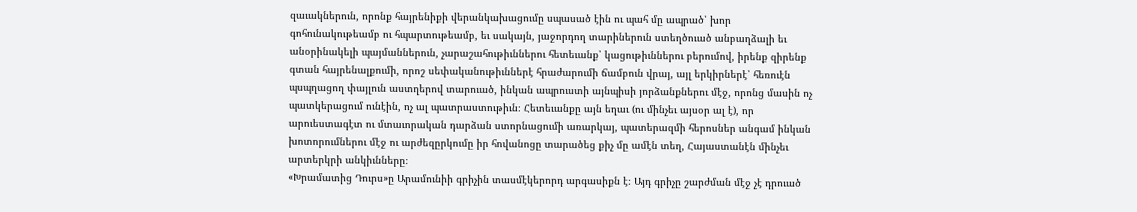զաւակներուն, որոնք հայրենիքի վերանկախացումը սպասած էին ու պահ մը ապրած՝ խոր գոհունակութեամբ ու հպարտութեամբ, եւ սակայն, յաջորդող տարիներուն ստեղծուած անբաղձալի եւ անօրինակելի պայմաններուն, չարաշահութիւններու հետեւանք՝ կացութիւններու բերումով, իրենք զիրենք գտան հայրենալքումի, որոշ սեփականութիւններէ հրաժարումի ճամբուն վրայ, այլ երկիրներէ՝ հեռուէն պսպղացող փայլուն աստղերով տարուած, ինկան ապրուստի այնպիսի յորձանքներու մէջ, որոնց մասին ոչ պատկերացում ունէին, ոչ ալ պատրաստութիւն։ Հետեւանքը այն եղաւ (ու մինչեւ այսօր ալ է), որ արուեստագէտ ու մտաւորական դարձան ստորնացումի առարկայ, պատերազմի հերոսներ անգամ ինկան խոտորումներու մէջ ու արժեզըրկումը իր հովանոցը տարածեց քիչ մը ամէն տեղ, Հայաստանէն մինչեւ արտերկրի անկիւնները։
«Խրամատից Դուրս»ը Արամունիի գրիչին տասմէկերորդ արգասիքն է։ Այդ գրիչը շարժման մէջ չէ դրուած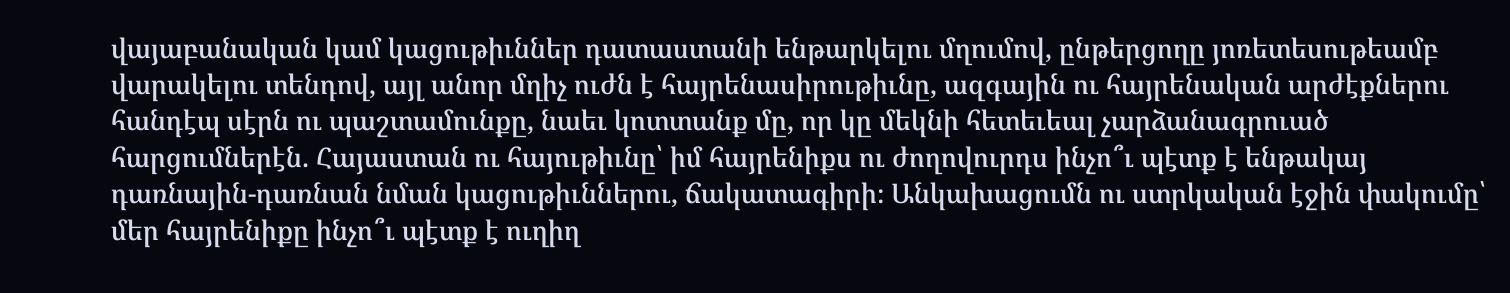վայաբանական կամ կացութիւններ դատաստանի ենթարկելու մղումով, ընթերցողը յոռետեսութեամբ վարակելու տենդով, այլ անոր մղիչ ուժն է հայրենասիրութիւնը, ազգային ու հայրենական արժէքներու հանդէպ սէրն ու պաշտամունքը, նաեւ կոտտանք մը, որ կը մեկնի հետեւեալ չարձանագրուած հարցումներէն. Հայաստան ու հայութիւնը՝ իմ հայրենիքս ու ժողովուրդս ինչո՞ւ պէտք է ենթակայ դառնային-դառնան նման կացութիւններու, ճակատագիրի։ Անկախացումն ու ստրկական էջին փակումը՝ մեր հայրենիքը ինչո՞ւ պէտք է ուղիղ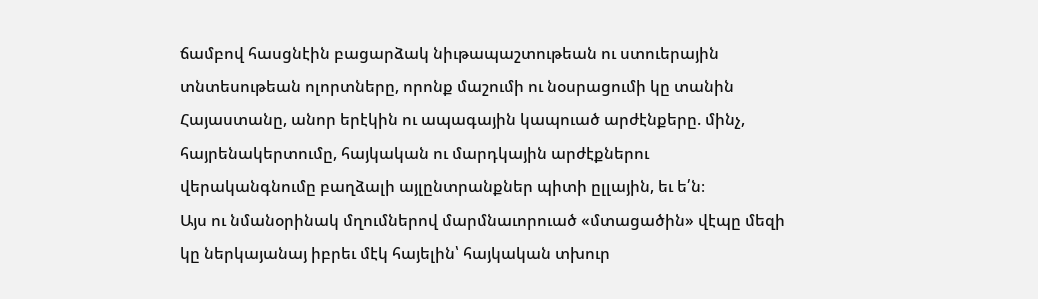ճամբով հասցնէին բացարձակ նիւթապաշտութեան ու ստուերային տնտեսութեան ոլորտները, որոնք մաշումի ու նօսրացումի կը տանին Հայաստանը, անոր երէկին ու ապագային կապուած արժէնքերը. մինչ, հայրենակերտումը, հայկական ու մարդկային արժէքներու վերականգնումը բաղձալի այլընտրանքներ պիտի ըլլային, եւ ե՛ն։
Այս ու նմանօրինակ մղումներով մարմնաւորուած «մտացածին» վէպը մեզի կը ներկայանայ իբրեւ մէկ հայելին՝ հայկական տխուր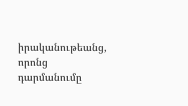իրականութեանց, որոնց դարմանումը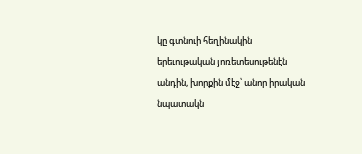կը գտնուի հեղինակին երեւութական յոռետեսութենէն անդին, խորքին մէջ՝ անոր իրական նպատակն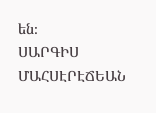են։
ՍԱՐԳԻՍ ՄԱՀՍԷՐԷՃԵԱՆ